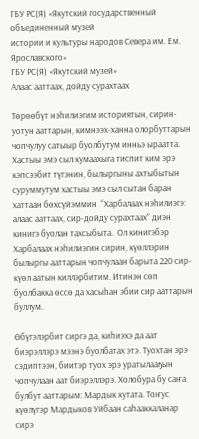ГБУ РС(Я) «Якутский государственный объединенный музей
истории и культуры народов Севера им. Ем. Ярославского»
ГБУ РС(Я) «Якутский музей»
Алаас ааттаах, дойду сурахтаах

Төрөөбүт нэһилиэгим историятын, сирин-уотун ааттарын, кимнээх-ханна олорбуттарын чопчулуу сатыыр буолбутум инньэ ыраатта. Хастыы эмэ сыл кумаахыга тиспит ким эрэ кэпсээбит түгэнин, былыргыны ахтыбытын  суруммутум хастыы эмэ сыл сытан баран хаттаан бөхсүйэммин  “Харбалаах нэһилиэгэ: алаас ааттаах, сир-дойду сурахтаах” диэн кинигэ буолан тахсыбыта.  Ол кинигэбэр Харбалаах нэһилиэгин сирин, күөллэрин былыргы ааттарын чопчулаан барыта 220 сир-күөл аатын киллэрбитим. Итинэн сөп буолбакка өссө да хасыһан эбии сир ааттарын буллум.

Өбүгэлэрбит сиргэ да, киһиэхэ да аат биэрэллэрэ мээнэ буолбатах этэ. Туохтан эрэ сэдиптээн, биитэр туох эрэ уратылааҕын чопчулаан аат биэрэллэрэ. Холобура бу саҥа булбут ааттарым: Мардык кутата. Тоҥус күөлүгэр Мардыков Уйбаан саһааккаланар сирэ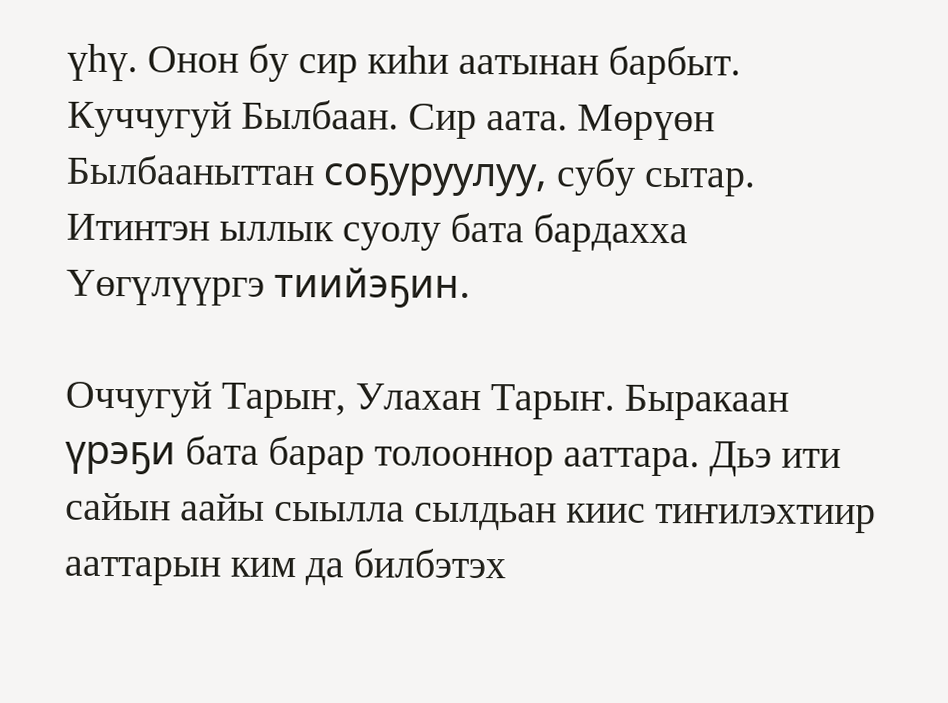үһү. Онон бу сир киһи аатынан барбыт. Куччугуй Былбаан. Сир аата. Мөрүөн Былбааныттан соҕуруулуу, субу сытар. Итинтэн ыллык суолу бата бардахха Үөгүлүүргэ тиийэҕин.

Оччугуй Тарыҥ, Улахан Тарыҥ. Быракаан үрэҕи бата барар толооннор ааттара. Дьэ ити сайын аайы сыылла сылдьан киис тиҥилэхтиир ааттарын ким да билбэтэх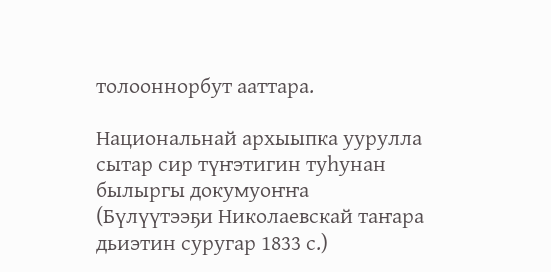толооннорбут ааттара.

Национальнай архыыпка уурулла сытар сир түҥэтигин туһунан былыргы докумуоҥҥа (Бүлүүтээҕи Николаевскай таҥара дьиэтин суругар 1833 с.)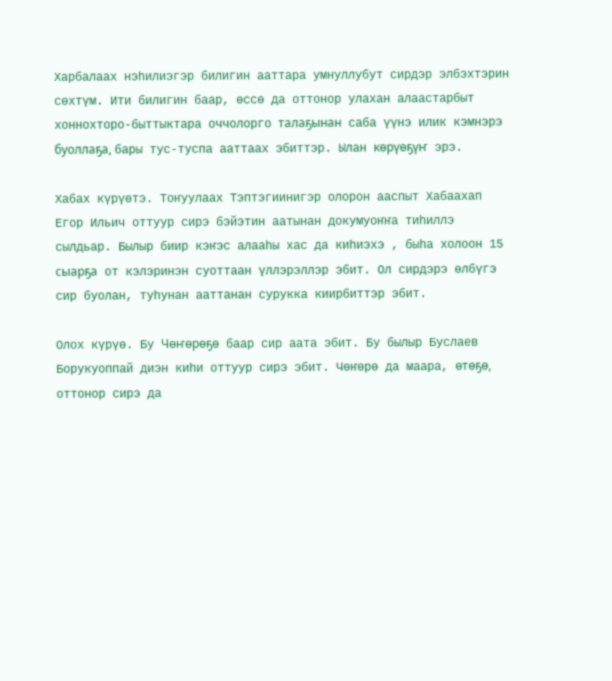Харбалаах нэһилиэгэр билигин ааттара умнуллубут сирдэр элбэхтэрин сөхтүм. Ити билигин баар, өссө да оттонор улахан алаастарбыт хоннохторо-быттыктара оччолорго талаҕынан саба үүнэ илик кэмнэрэ буоллаҕа, бары тус-туспа ааттаах эбиттэр. Ылан көрүөҕүҥ эрэ.

Хабах күрүөтэ. Тоҥуулаах Тэптэгиинигэр олорон ааспыт Хабаахап Егор Ильич оттуур сирэ бэйэтин аатынан докумуоҥҥа тиһиллэ сылдьар. Былыр биир кэҥэс алааһы хас да киһиэхэ , быһа холоон 15 сыарҕа от кэлэринэн суоттаан үллэрэллэр эбит. Ол сирдэрэ өлбүгэ сир буолан, туһунан ааттанан сурукка киирбиттэр эбит.

Олох күрүө. Бу Чөҥөрөҕө баар сир аата эбит. Бу былыр Буслаев Борукуоппай диэн киһи оттуур сирэ эбит. Чөҥөрө да маара, өтөҕө, оттонор сирэ да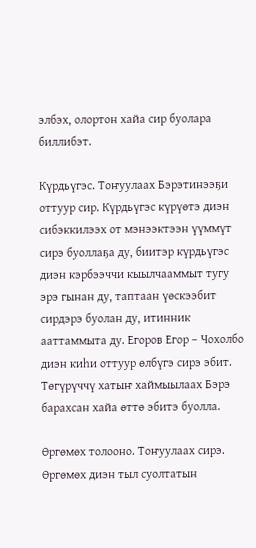элбэх, олортон хайа сир буолара биллибэт.

Күрдьүгэс. Тоҥуулаах Бэрэтинээҕи оттуур сир. Күрдьүгэс күрүөтэ диэн сибэккилээх от мэнээктээн үүммүт сирэ буоллаҕа ду, биитэр күрдьүгэс диэн кэрбээччи кыылчааммыт тугу эрэ гынан ду, таптаан үөскээбит сирдэрэ буолан ду, итинник ааттаммыта ду. Егоров Егор – Чохолбо диэн киһи оттуур өлбүгэ сирэ эбит. Төгүрүччү хатыҥ хаймыылаах Бэрэ барахсан хайа өттө эбитэ буолла.

Өргөмөх толооно. Тоҥуулаах сирэ. Өргөмөх диэн тыл суолтатын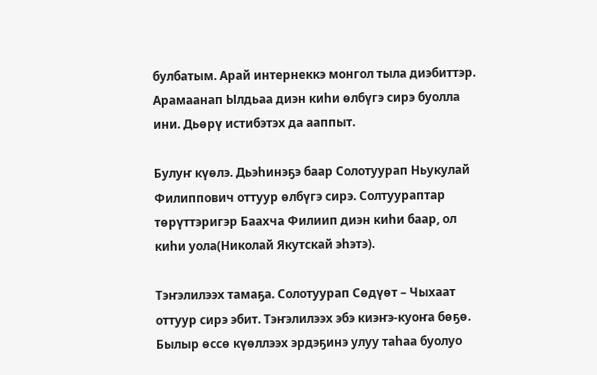булбатым. Арай интернеккэ монгол тыла диэбиттэр.  Арамаанап Ылдьаа диэн киһи өлбүгэ сирэ буолла ини. Дьөрү истибэтэх да ааппыт.

Булуҥ күөлэ. Дьэһинэҕэ баар Солотуурап Ньукулай Филиппович оттуур өлбүгэ сирэ. Солтуураптар төрүттэригэр Баахча Филиип диэн киһи баар, ол киһи уола(Николай Якутскай эһэтэ).

Тэҥэлилээх тамаҕа. Солотуурап Сөдүөт – Чыхаат оттуур сирэ эбит. Тэҥэлилээх эбэ киэҥэ-куоҥа бөҕө. Былыр өссө күөллээх эрдэҕинэ улуу таһаа буолуо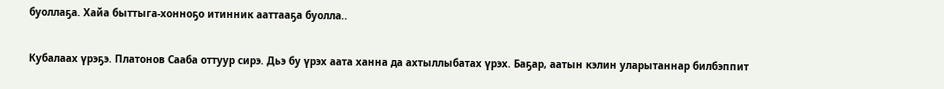буоллаҕа. Хайа быттыга-хонноҕо итинник ааттааҕа буолла..

Кубалаах үрэҕэ. Платонов Сааба оттуур сирэ. Дьэ бу үрэх аата ханна да ахтыллыбатах үрэх. Баҕар, аатын кэлин уларытаннар билбэппит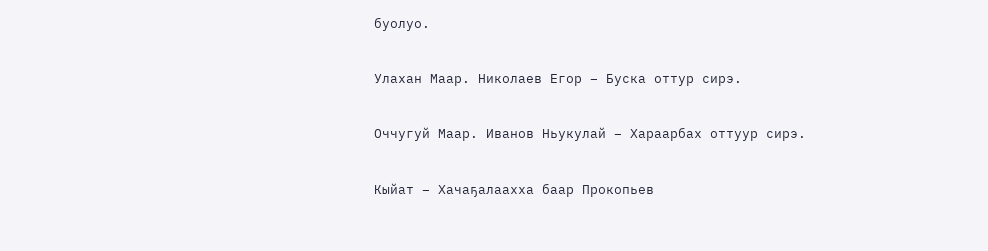буолуо.

Улахан Маар. Николаев Егор – Буска оттур сирэ.

Оччугуй Маар. Иванов Ньукулай – Хараарбах оттуур сирэ.

Кыйат – Хачаҕалаахха баар Прокопьев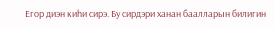Егор диэн киһи сирэ. Бу сирдэри ханан баалларын билигин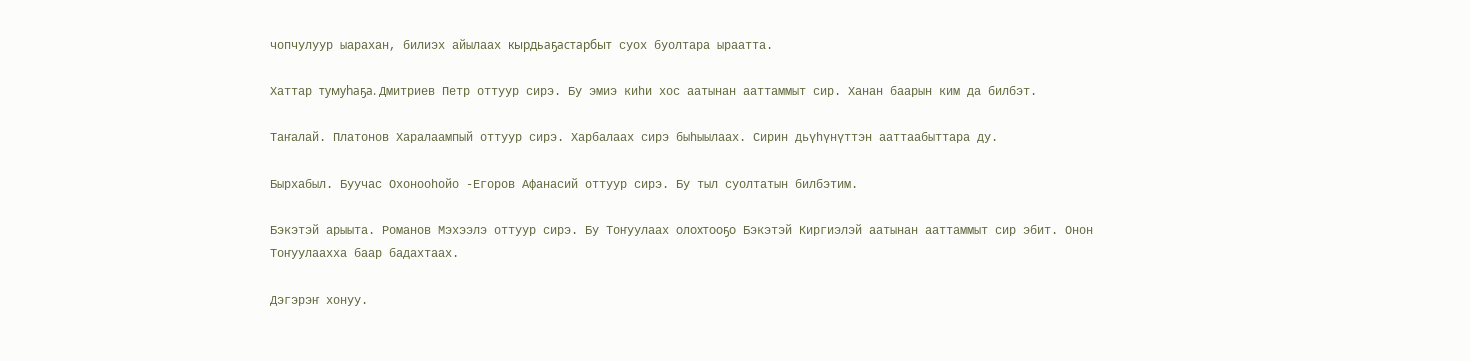чопчулуур ыарахан, билиэх айылаах кырдьаҕастарбыт суох буолтара ыраатта.

Хаттар тумуһаҕа. Дмитриев Петр оттуур сирэ. Бу эмиэ киһи хос аатынан ааттаммыт сир. Ханан баарын ким да билбэт.

Таҥалай. Платонов Харалаампый оттуур сирэ. Харбалаах сирэ быһыылаах. Сирин дьүһүнүттэн ааттаабыттара ду.

Бырхабыл. Буучас Охонооһойо -Егоров Афанасий оттуур сирэ. Бу тыл суолтатын билбэтим.

Бэкэтэй арыыта. Романов Мэхээлэ оттуур сирэ. Бу Тоҥуулаах олохтооҕо Бэкэтэй Киргиэлэй аатынан ааттаммыт сир эбит. Онон Тоҥуулаахха баар бадахтаах.

Дэгэрэҥ хонуу.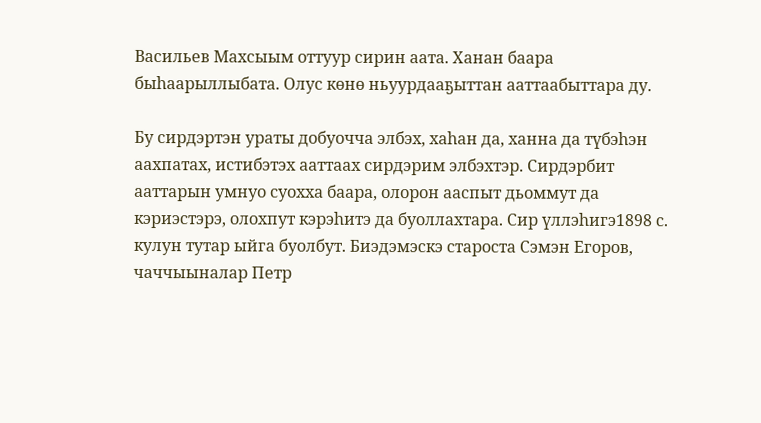Васильев Махсыым оттуур сирин аата. Ханан баара быһаарыллыбата. Олус көнө ньуурдааҕыттан ааттаабыттара ду.

Бу сирдэртэн ураты добуочча элбэх, хаһан да, ханна да түбэһэн аахпатах, истибэтэх ааттаах сирдэрим элбэхтэр. Сирдэрбит ааттарын умнуо суохха баара, олорон ааспыт дьоммут да кэриэстэрэ, олохпут кэрэһитэ да буоллахтара. Сир үллэһигэ1898 с. кулун тутар ыйга буолбут. Биэдэмэскэ староста Сэмэн Егоров, чаччыыналар Петр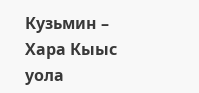Кузьмин – Хара Кыыс уола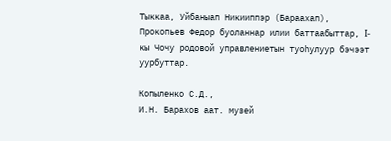Тыккаа, Уйбаныап Никииппэр (Бараахап), Прокопьев Федор буоланнар илии баттаабыттар, I- кы Чочу родовой управлениетын туоһулуур бэчээт уурбуттар.

Копыленко С.Д.,
И.Н. Барахов аат. музей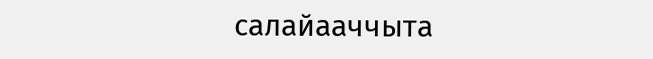салайааччыта